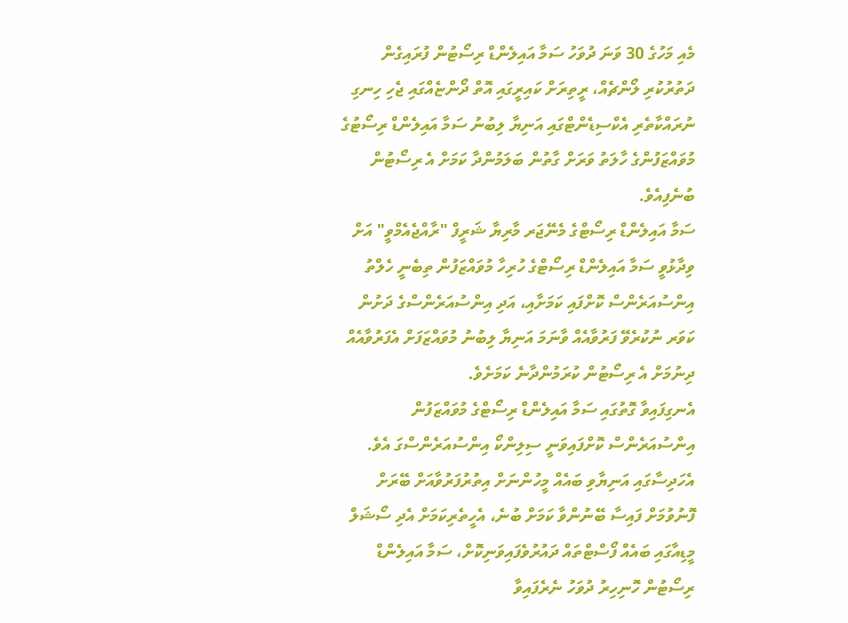މެއި މަހުގެ 30 ވަނަ ދުވަހު ސަމާ އައިލެންޑް ރިސޯޓުން ފުރައިގެން ދަތުރުކުރި ލޯންޗެއް، ރީތިރަށް ކައިރީގައި އޮތް ދޯންޏެއްގައި ޖެހި ހިނގި ނުރައްކާތެރި އެކްސިޑެންޓްގައި އަނިޔާ ލިބުނު ސަމާ އައިލެންޑް ރިސޯޓުގެ މުވައްޒަފުންގެ ހާލަތު ވަރަށް ގާތުން ބަލަމުންދާ ކަމަށް އެ ރިސޯޓުން ބުނެފިއެވެ.
ސަމާ އައިލެންޑް ރިސޯޓްގެ މެނޭޖަރ މާރިޔާ ޝަރީފް "ރާއްޖެއެމްވީ" އަށް ވިދާޅުވީ ސަމާ އައިލެންޑް ރިސޯޓްގެ ހުރިހާ މުވައްޒަފުން ތިބެނީ ހެލްތު އިންސުއަރެންސް ކޮށްފައި ކަމަށާއި، އަދި އިންސުއަރެންސްގެ ދަށުން ކަވަރ ނުކުރެވޭ ފަރުވާއެއް ވާނަމަ އަނިޔާ ލިބުނު މުވައްޒަފަށް އެފަރުވާއެއް ދިނުމަށް އެ ރިސޯޓުން ކުރަމުންދާނެ ކަމަށެވެ.
އެނގިފައިވާ ގޮތުގައި ސަމާ އައިލެންޑް ރިސޯޓްގެ މުވައްޒަފުން އިންސުއަރެންސް ކޮށްފައިވަނީ ސިލިންކޯ އިންސުއަރެންސްގަ އެވެ.
އެހަދިސާގައި އަނިޔާވި ބައެއް މީހުންނަށް އިތުރުފަރުވާއަށް ބޭރަށް ފޮނުވުމަށް ފައިސާ ބޭނުންވާ ކަމަށް ބުނެ، އެހީތެރިކަމަށް އެދި ސޯޝަލް މީޑިއާގައި ބައެއް ފޯސްޓްތައް ދައުރުވެފައިވަނިކޮށް، ސަމާ އައިލެންޑް ރިސޯޓުން ހޮނިހިރު ދުވަހު ނެރެފައިވާ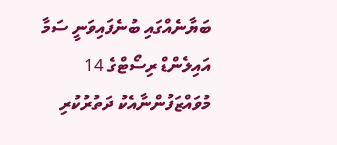ބަޔާނެއްގައި ބުނެފައިވަނީ ސަމާ އައިލެންޑް ރިސޯޓްގެ 14 މުވައްޒަފުންނާއެކު ދަތުރުކުރި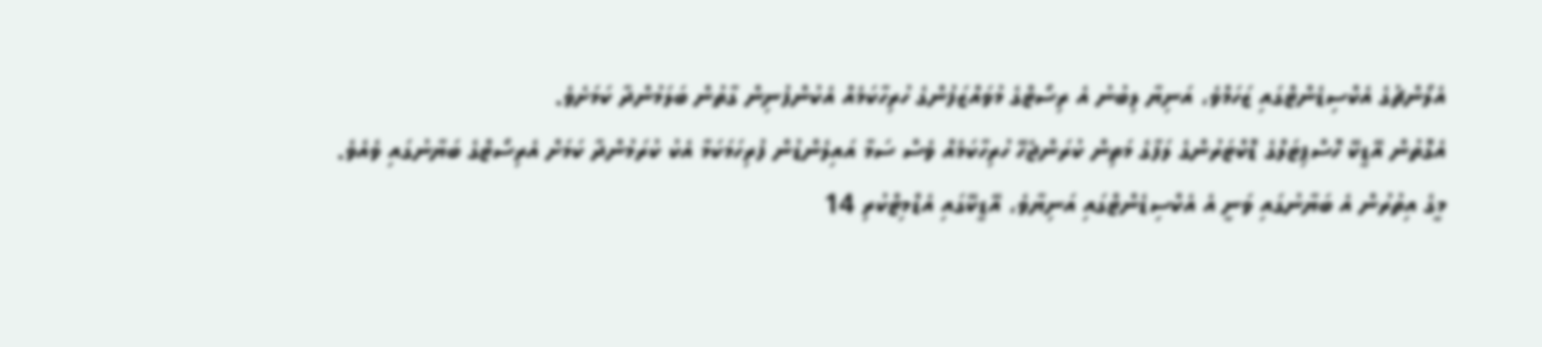އެލޯންޗުގެ އެކްސިޑެންޓްގައި ޒަހަމްވެ، އަނިޔާ ލިބުނު އެ ރިސޯޓްގެ މުވައްޒަފުންގެ ހުރިހާކަމެއް އެކުންފުނިން ގާތުން ބަލަމުންދާ ކަމަށެވެ.
އެގޮތުން އޭޑީކޭ ހޮސްޕިޓަލްގެ ޑޮކްޓަރުންގެ ލަފާގެ މަތިން ކުރަންޖެހޭ ހުރިހާކަމެއް ވެސް ސަމާ އައިލެންޑުން ފުރިހަމަކަމާ އެކު ކުރަމުންދާ ކަމަށް އެރިސޯޓްގެ ބަޔާނުގައި ވެއެވެ.
މީގެ އިތުރުން އެ ބަޔާނުގައި ވަނީ އެ އެކްސިޑެންޓްގައި އަނިޔާވެ، އޭޑީކޭގައި އެޑްމިޓްކުރި 14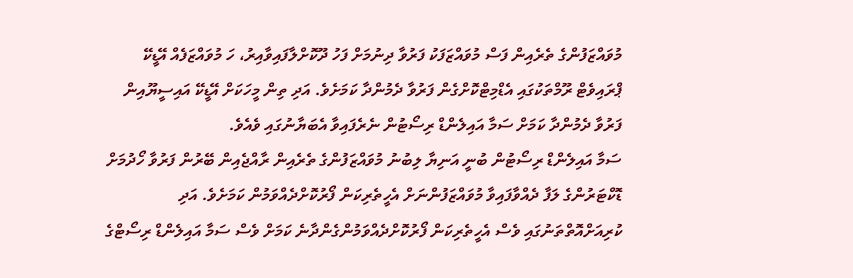މުވައްޒަފުންގެ ތެރެއިން ފަސް މުވައްޒަފަކު ފަރުވާ ދިނުމަށް ފަހު ދޫކޮށްލާފައިވާއިރު، ހަ މުވައްޒަފެއް އޭޑީކޭ ޕްރައިވެޓް ރޫމްތަކުގައި އެޑްމިޓްކޮށްގެން ފަރުވާ ދެމުންދާ ކަމަށެވެ. އަދި ތިން މީހަކަށް އޭޑީކޭ އައިސީޔޫއިން ފަރުވާ ދެމުންދާ ކަމަށް ސަމާ އައިލެންޑް ރިސޯޓުން ނެރެފައިވާ އެބަޔާނުގައި ވެއެވެ.
ސަމާ އައިލެންޑް ރިސޯޓުން ބުނީ އަނިޔާ ލިބުނު މުވައްޒަފުންގެ ތެރެއިން ރާއްޖެއިން ބޭރުން ފަރުވާ ހޯދުމަށް ޑޮކްޓަރުންގެ ލަފާ ދެއްވާފައިވާ މުވައްޒަފުންނަށް އެހީތެރިކަން ފޯރުކޮށްދެއްވަމުން ކަމަށެވެ. އަދި ކުރިއަށްއޮތްތަނުގައި ވެސް އެހީތެރިކަން ފޯރުކޮށްދެއްވަމުންގެންދާނެ ކަމަށް ވެސް ސަމާ އައިލެންޑް ރިސޯޓްގެ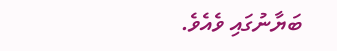ބަޔާނުގައި ވެއެވެ.